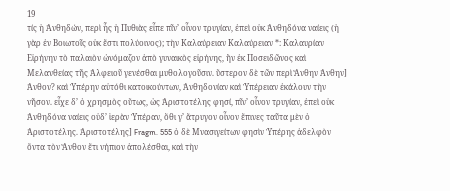19
τίς ἡ Ἀνθηδών, περὶ ἧς ἡ Πυθιὰς εἶπε πῖνʼ οἶνον τρυγίαν, ἐπεὶ οὐκ Ἀνθηδόνα ναίεις (ἡ γὰρ ἐν Βοιωτοῖς οὐκ ἔστι πολύοινος); τὴν Καλαύρειαν Καλαύρειαν *: Καλαυρίαν Εἰρήνην τὸ παλαιὸν ὠνόμαζον ἀπὸ γυναικὸς εἰρήνης, ἣν ἐκ Ποσειδῶνος καὶ Μελανθείας τῆς Ἀλφειοῦ γενέσθαι μυθολογοῦσιν. ὕστερον δὲ τῶν περὶ Ἄνθην Ἀνθην] Ἀνθον? καὶ Ὑπέρην αὐτόθι κατοικούντων, Ἀνθηδονίαν καὶ Ὑπέρειαν ἐκάλουν τὴν νῆσον. εἶχε δʼ ὁ χρησμὸς οὕτως, ὡς Ἀριστοτέλης φησί, πῖνʼ οἶνον τρυγίαν, ἐπεὶ οὐκ Ἀνθηδόνα ναίεις οὐδʼ ἱερὰν Ὑπέραν, ὅθι γʼ ἄτρυγον οἶνον ἔπινες ταῦτα μὲν ὁ Ἀριστοτέλης. Ἀριστοτέλης] Fragm. 555 ὁ δὲ Μνασιγείτων φησὶν Ὑπέρης ἀδελφὸν ὄντα τὸν Ἄνθον ἔτι νήπιον ἀπολέσθαι, καὶ τὴν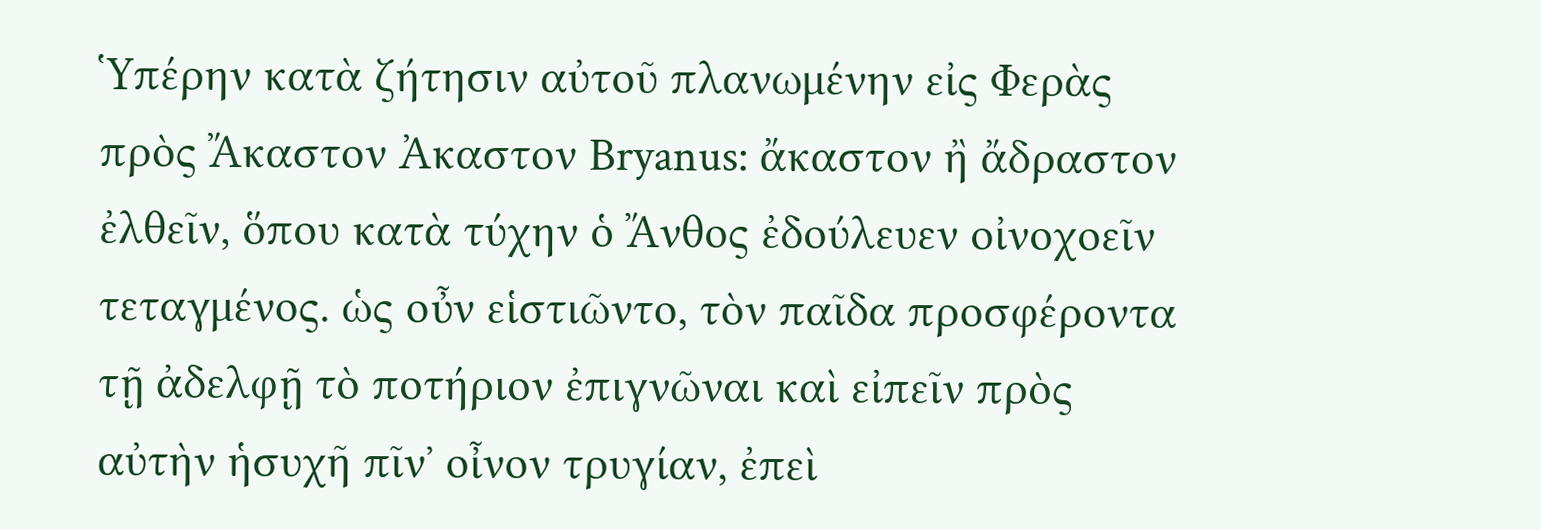Ὑπέρην κατὰ ζήτησιν αὐτοῦ πλανωμένην εἰς Φερὰς πρὸς Ἄκαστον Ἀκαστον Bryanus: ἄκαστον ἢ ἄδραστον ἐλθεῖν, ὅπου κατὰ τύχην ὁ Ἄνθος ἐδούλευεν οἰνοχοεῖν τεταγμένος. ὡς οὖν εἱστιῶντο, τὸν παῖδα προσφέροντα τῇ ἀδελφῇ τὸ ποτήριον ἐπιγνῶναι καὶ εἰπεῖν πρὸς αὐτὴν ἡσυχῆ πῖνʼ οἶνον τρυγίαν, ἐπεὶ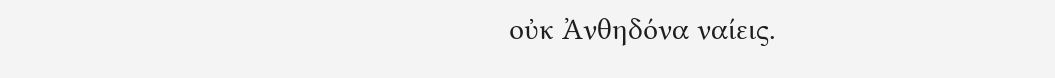οὐκ Ἀνθηδόνα ναίεις.